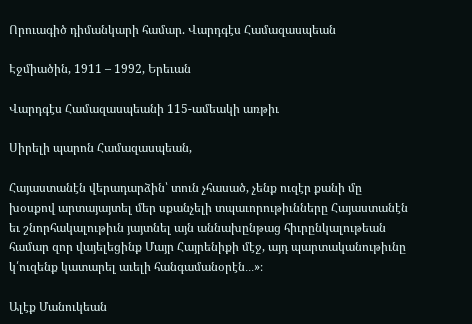Որուագիծ դիմանկարի համար. Վարդգէս Համազասպեան

Էջմիածին, 1911 – 1992, Երեւան

Վարդգէս Համազասպեանի 115-ամեակի առթիւ

Սիրելի պարոն Համազասպեան,

Հայաստանէն վերադարձին՝ տուն չհասած, չենք ուզէր քանի մը խօսքով արտայայտել մեր սքանչելի տպաւորութիւնները Հայաստանէն եւ շնորհակալութիւն յայտնել այն աննախընթաց հիւրընկալութեան համար զոր վայելեցինք Մայր Հայրենիքի մէջ, այդ պարտականութիւնը կ՛ուզենք կատարել աւելի հանգամանօրէն․․․»։

Ալէք Մանուկեան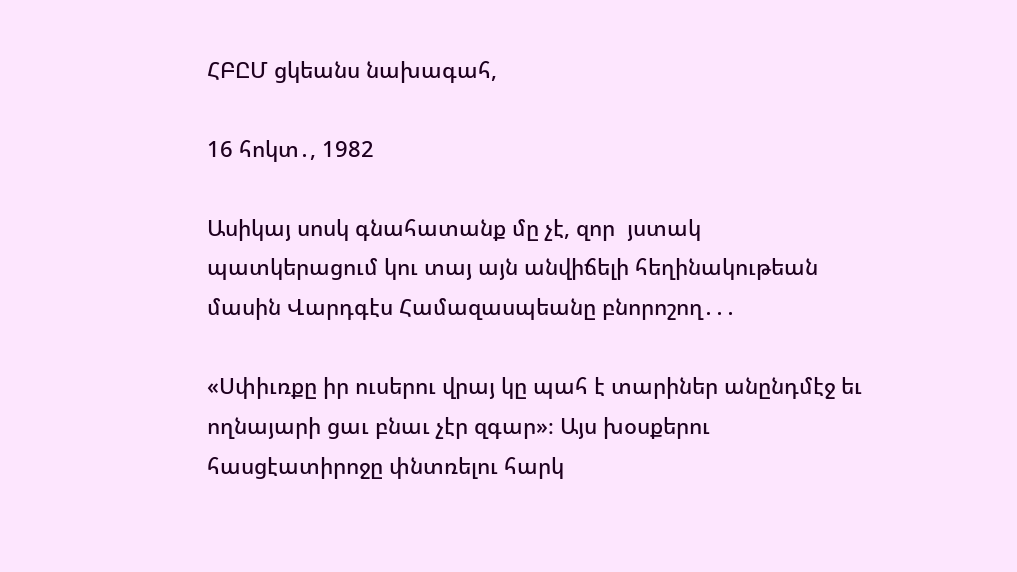ՀԲԸՄ ցկեանս նախագահ,

16 հոկտ․, 1982

Ասիկայ սոսկ գնահատանք մը չէ, զոր  յստակ պատկերացում կու տայ այն անվիճելի հեղինակութեան մասին Վարդգէս Համազասպեանը բնորոշող․․․

«Սփիւռքը իր ուսերու վրայ կը պահ է տարիներ անընդմէջ եւ ողնայարի ցաւ բնաւ չէր զգար»։ Այս խօսքերու հասցէատիրոջը փնտռելու հարկ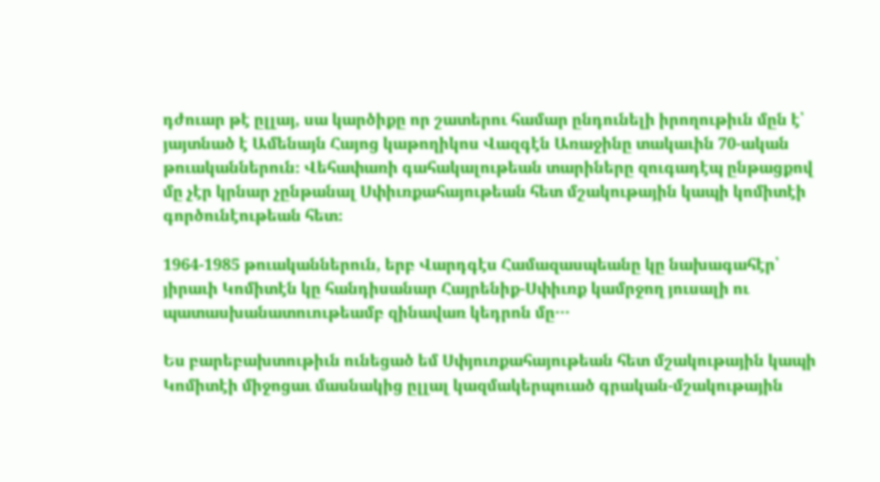դժուար թէ ըլլայ, սա կարծիքը որ շատերու համար ընդունելի իրողութիւն մըն է՝ յայտնած է Ամենայն Հայոց կաթողիկոս Վազգէն Առաջինը տակաւին 70-ական թուականներուն։ Վեհափառի գահակալութեան տարիները զուգադէպ ընթացքով մը չէր կրնար չընթանալ Սփիւռքահայութեան հետ մշակութային կապի կոմիտէի գործունէութեան հետ։

1964-1985 թուականներուն, երբ Վարդգէս Համազասպեանը կը նախագահէր՝ յիրաւի Կոմիտէն կը հանդիսանար Հայրենիք-Սփիւռք կամրջող յուսալի ու պատասխանատուութեամբ զինավառ կեդրոն մը․․․

Ես բարեբախտութիւն ունեցած եմ Սփյուռքահայութեան հետ մշակութային կապի Կոմիտէի միջոցաւ մասնակից ըլլալ կազմակերպուած գրական-մշակութային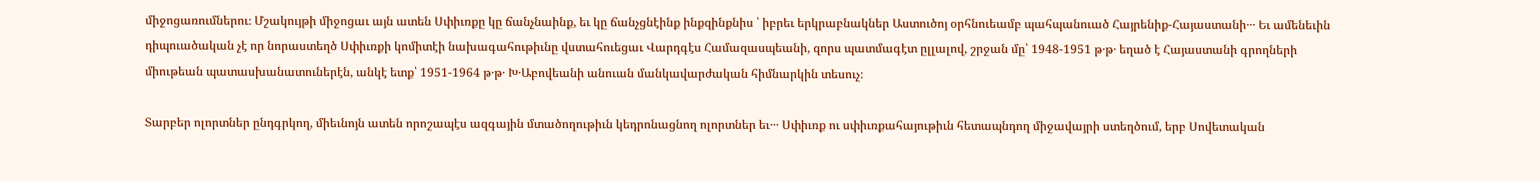միջոցառումներու։ Մշակույթի միջոցաւ այն ատեն Սփիւռքը կը ճանչնաինք, եւ կը ճանչցնէինք ինքզինքնիս ՝ իբրեւ երկրաբնակներ Աստուծոյ օրհնուեամբ պահպանուած Հայրենիք-Հայաստանի․․․ Եւ ամենեւին դիպուածական չէ որ նորաստեղծ Սփիւռքի կոմիտէի նախագահութիւնը վստահուեցաւ Վարդգէս Համազասպեանի, զորս պատմագէտ ըլլալով, շրջան մը՝ 1948-1951 թ․թ․ եղած է Հայաստանի գրողների միութեան պատասխանատուներէն, անկէ ետք՝ 1951-1964 թ․թ․ Խ․Աբովեանի անուան մանկավարժական հիմնարկին տեսուչ։

Տարբեր ոլորտներ ընդգրկող, միեւնոյն ատեն որոշապէս ազգային մտածողութիւն կեդրոնացնող ոլորտներ եւ․․․ Սփիւռք ու սփիւռքահայութիւն հետապնդող միջավայրի ստեղծում, երբ Սովետական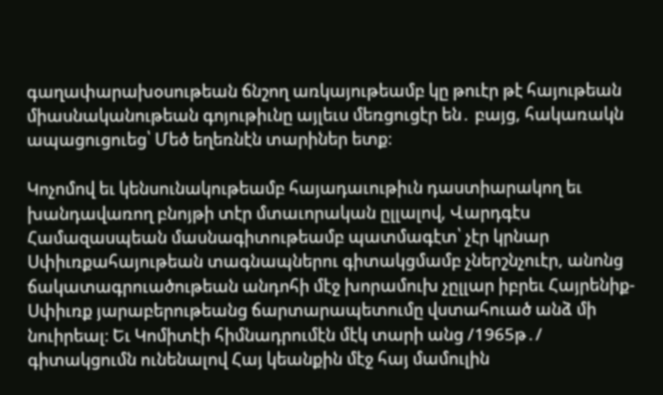գաղափարախօսութեան ճնշող առկայութեամբ կը թուէր թէ հայութեան միասնականութեան գոյութիւնը այլեւս մեռցուցէր են․ բայց, հակառակն ապացուցուեց՝ Մեծ եղեռնէն տարիներ ետք։

Կոչոմով եւ կենսունակութեամբ հայադաւութիւն դաստիարակող եւ խանդավառող բնոյթի տէր մտաւորական ըլլալով, Վարդգէս Համազասպեան մասնագիտութեամբ պատմագէտ՝ չէր կրնար Սփիւռքահայութեան տագնապներու գիտակցմամբ չներշնչուէր, անոնց ճակատագրուածութեան անդոհի մէջ խորամուխ չըլլար իբրեւ Հայրենիք-Սփիւռք յարաբերութեանց ճարտարապետումը վստահուած անձ մի նուիրեալ։ Եւ Կոմիտէի հիմնադրումէն մէկ տարի անց /1965թ․/ գիտակցումն ունենալով Հայ կեանքին մէջ հայ մամուլին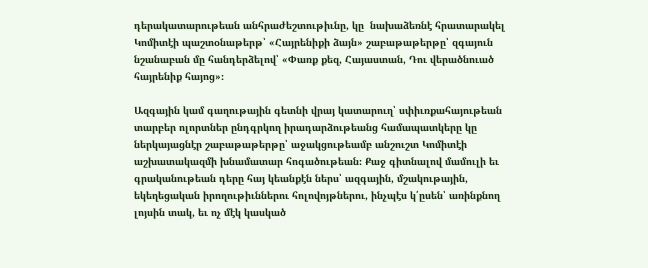դերակատարութեան անհրաժեշտութիւնը, կը  նախաձեռնէ հրատարակել Կոմիտէի պաշտօնաթերթ՝ «Հայրենիքի ձայն» շաբաթաթերթը՝ զգայուն նշանաբան մը հանդերձելով՝ «Փառք քեզ, Հայաստան, Դու վերածնուած հայրենիք հայոց»։

Ազգային կամ գաղութային գետնի վրայ կատարուղ՝ սփիւռքահայութեան տարբեր ոլորտներ ընդգրկող իրադարձութեանց համապատկերը կը ներկայացնէր շաբաթաթերթը՝ աջակցութեամբ անշուշտ Կոմիտէի աշխատակազմի խնամատար հոգածութեան։ Քաջ գիտնալով մամուլի եւ գրականութեան դերը հայ կեանքէն ներս՝ ազգային, մշակութային, եկեղեցական իրողութիւններու հոլովոյթներու, ինչպէս կ՛ըսեն՝ առինքնող լոյսին տակ, եւ ոչ մէկ կասկած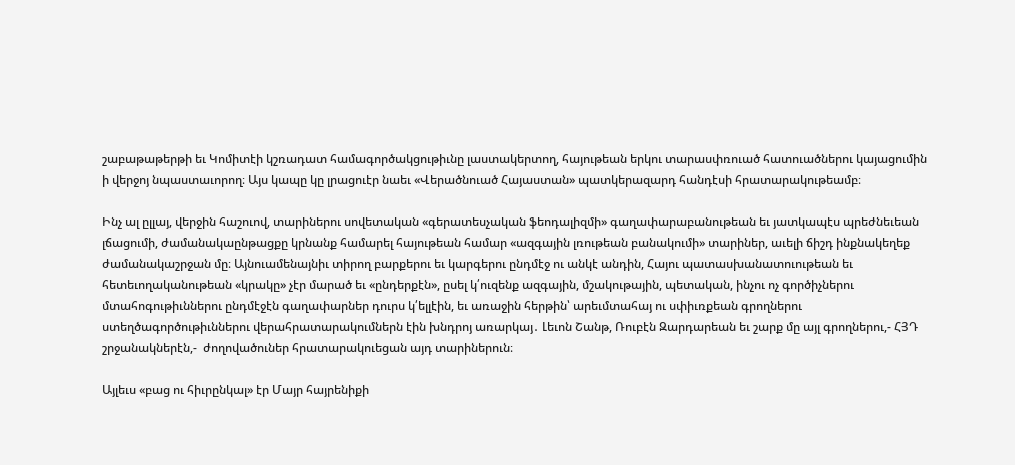շաբաթաթերթի եւ Կոմիտէի կշռադատ համագործակցութիւնը լաստակերտող, հայութեան երկու տարասփռուած հատուածներու կայացումին ի վերջոյ նպաստաւորող։ Այս կապը կը լրացուէր նաեւ «Վերածնուած Հայաստան» պատկերազարդ հանդէսի հրատարակութեամբ։

Ինչ ալ ըլլայ, վերջին հաշուով, տարիներու սովետական «գերատեսչական ֆեոդալիզմի» գաղափարաբանութեան եւ յատկապէս պրեժնեւեան լճացումի, ժամանակաընթացքը կրնանք համարել հայութեան համար «ազգային լռութեան բանակումի» տարիներ, աւելի ճիշդ ինքնակեղեք ժամանակաշրջան մը։ Այնուամենայնիւ տիրող բարքերու եւ կարգերու ընդմէջ ու անկէ անդին, Հայու պատասխանատուութեան եւ հետեւողականութեան «կրակը» չէր մարած եւ «ընդերքէն», ըսել կ՛ուզենք ազգային, մշակութային, պետական, ինչու ոչ գործիչներու մտահոգութիւններու ընդմէջէն գաղափարներ դուրս կ՛ելլէին, եւ առաջին հերթին՝ արեւմտահայ ու սփիւռքեան գրողներու ստեղծագործութիւններու վերահրատարակումներն էին խնդրոյ առարկայ․ Լեւոն Շանթ, Ռուբէն Զարդարեան եւ շարք մը այլ գրողներու,- ՀՅԴ շրջանակներէն,-  ժողովածուներ հրատարակուեցան այդ տարիներուն։

Այլեւս «բաց ու հիւրընկալ» էր Մայր հայրենիքի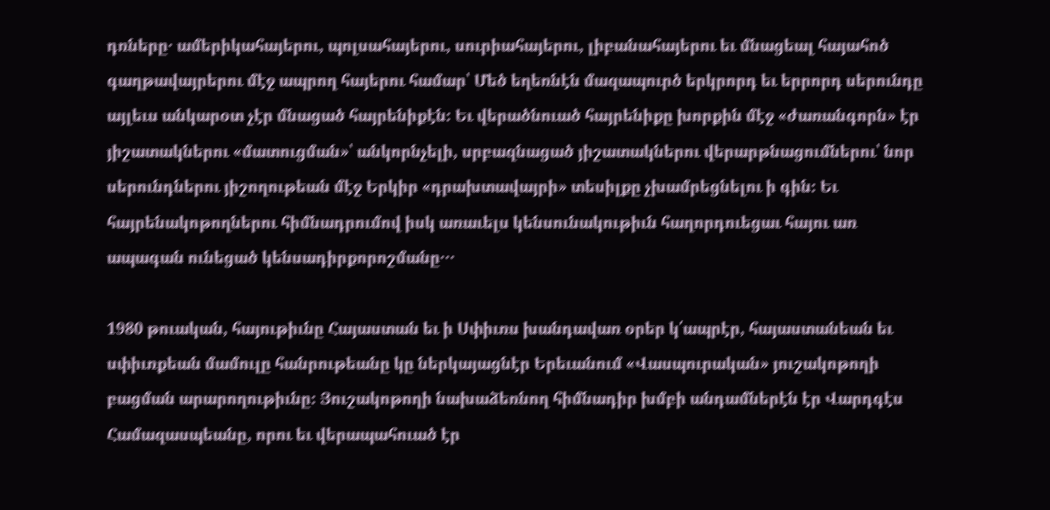դռները․ ամերիկահայերու, պոլսահայերու, սուրիահայերու, լիբանահայերու եւ մնացեալ հայահոծ գաղթավայրերու մէջ ապրող հայերու համար՝ Մեծ եղեռնէն մազապուրծ երկրորդ եւ երրորդ սերունդը այլեւս անկարօտ չէր մնացած հայրենիքէն։ Եւ վերածնուած հայրենիքը խորքին մէջ «ժառանգորն» էր յիշատակներու «մատուցման»՝ անկորնչելի, սրբազնացած յիշատակներու վերարթնացումներու՝ նոր սերունդներու յիշողութեան մէջ Երկիր «դրախտավայրի» տեսիլքը չխամրեցնելու ի գին։ Եւ հայրենակոթողներու հիմնադրումով իսկ առաւելս կենսունակութիւն հաղորդուեցաւ հայու առ ապագան ունեցած կենսադիրքորոշմանը․․․

1980 թուական, հայութիւնը Հայաստան եւ ի Սփիւռս խանդավառ օրեր կ՛ապրէր, հայաստանեան եւ սփիւռքեան մամուլը հանրութեանը կը ներկայացնէր Երեւանում «Վասպուրական» յուշակոթողի բացման արարողութիւնը։ Յուշակոթողի նախաձեռնող հիմնադիր խմբի անդամներէն էր Վարդգէս Համազասպեանը, որու եւ վերապահուած էր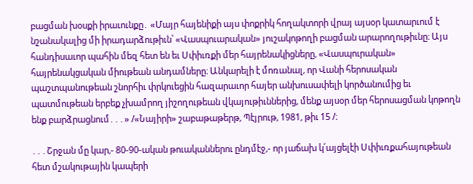բացման խօսքի իրաւունքը․ «Մայր հայենիքի այս փոքրիկ հողակտորի վրայ այսօր կատարւում է նշանակալից մի իրադարձութիւն՝ «Վասպուարական» յուշակոթողի բացման արարողութիւնը։ Այս հանդիսաւոր պահին մեզ հետ են եւ Սփիւռքի մեր հայրենակիցները, «Վասպուրական» հայրենակցական միութեան անդամները։ Անկարելի է մոռանալ, որ Վանի հերոսական պաշտպանութեան շնորհիւ փրկուեցին հազարաւոր հայեր անխուսափելի կործանումից եւ պատմութեան երբեք չխամրող յիշողութեան վկայութիւններից, մենք այսօր մեր հերոսացման կոթողն ենք բարձրացնում․․․» /«Նայիրի» շաբաթաթերթ, Պէյրութ, 1981, թիւ 15 /։

․․․Շրջան մը կար,- 80-90-ական թուականներու ընդմէջ,- որ յաճախ կ՛այցելէի Սփիւռքահայութեան հետ մշակութային կապերի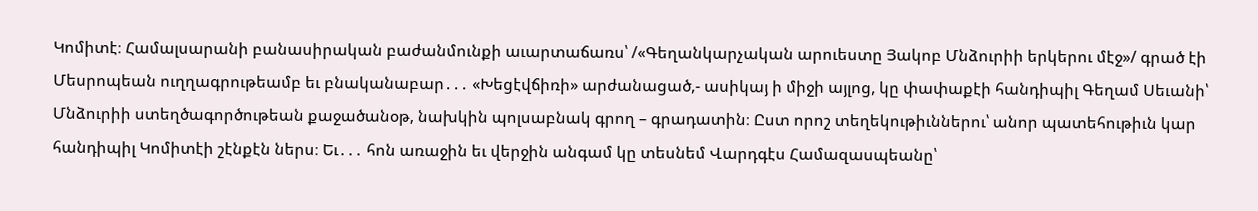Կոմիտէ։ Համալսարանի բանասիրական բաժանմունքի աւարտաճառս՝ /«Գեղանկարչական արուեստը Յակոբ Մնձուրիի երկերու մէջ»/ գրած էի Մեսրոպեան ուղղագրութեամբ եւ բնականաբար․․․ «Խեցէվճիռի» արժանացած,- ասիկայ ի միջի այլոց, կը փափաքէի հանդիպիլ Գեղամ Սեւանի՝ Մնձուրիի ստեղծագործութեան քաջածանօթ, նախկին պոլսաբնակ գրող – գրադատին։ Ըստ որոշ տեղեկութիւններու՝ անոր պատեհութիւն կար հանդիպիլ Կոմիտէի շէնքէն ներս։ Եւ․․․ հոն առաջին եւ վերջին անգամ կը տեսնեմ Վարդգէս Համազասպեանը՝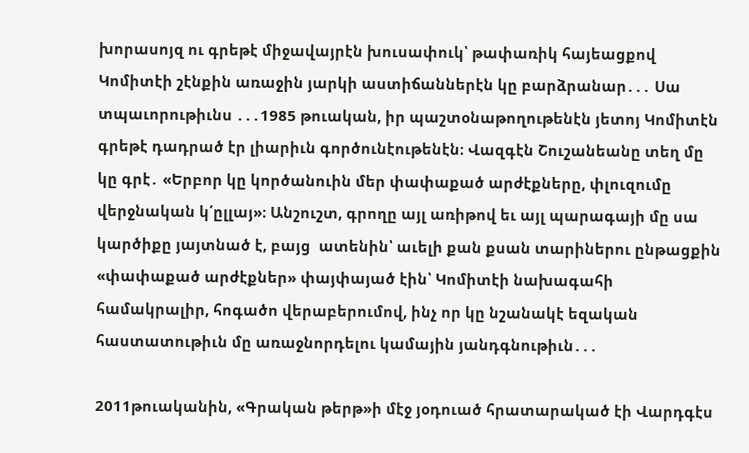խորասոյզ ու գրեթէ միջավայրէն խուսափուկ՝ թափառիկ հայեացքով Կոմիտէի շէնքին առաջին յարկի աստիճաններէն կը բարձրանար․․․ Սա տպաւորութիւնս ․․․1985 թուական, իր պաշտօնաթողութենէն յետոյ Կոմիտէն գրեթէ դադրած էր լիարիւն գործունէութենէն։ Վազգէն Շուշանեանը տեղ մը կը գրէ․ «Երբոր կը կործանուին մեր փափաքած արժէքները, փլուզումը վերջնական կ՛ըլլայ»։ Անշուշտ, գրողը այլ առիթով եւ այլ պարագայի մը սա կարծիքը յայտնած է, բայց  ատենին՝ աւելի քան քսան տարիներու ընթացքին «փափաքած արժէքներ» փայփայած էին՝ Կոմիտէի նախագահի համակրալիր, հոգածո վերաբերումով, ինչ որ կը նշանակէ եզական հաստատութիւն մը առաջնորդելու կամային յանդգնութիւն․․․

2011թուականին, «Գրական թերթ»ի մէջ յօդուած հրատարակած էի Վարդգէս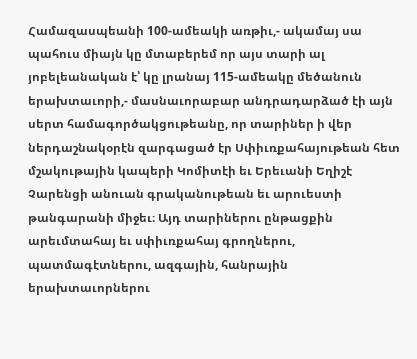Համազասպեանի 100-ամեակի առթիւ,- ակամայ սա պահուս միայն կը մտաբերեմ որ այս տարի ալ յոբելեանական է՝ կը լրանայ 115-ամեակը մեծանուն երախտաւորի,- մասնաւորաբար անդրադարձած էի այն սերտ համագործակցութեանը, որ տարիներ ի վեր ներդաշնակօրէն զարգացած էր Սփիւռքահայութեան հետ մշակութային կապերի Կոմիտէի եւ Երեւանի Եղիշէ Չարենցի անուան գրականութեան եւ արուեստի թանգարանի միջեւ։ Այդ տարիներու ընթացքին արեւմտահայ եւ սփիւռքահայ գրողներու, պատմագէտներու, ազգային, հանրային երախտաւորներու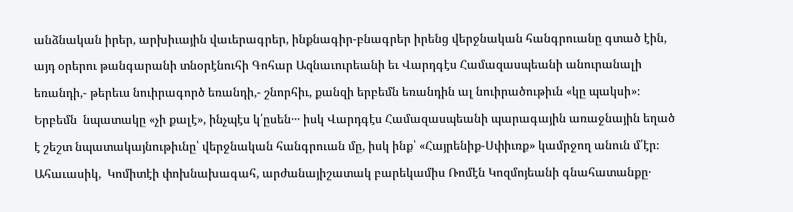անձնական իրեր, արխիւային վաւերագրեր, ինքնագիր-բնագրեր իրենց վերջնական հանգրուանը գտած էին, այդ օրերու թանգարանի տնօրէնուհի Գոհար Ազնաւուրեանի եւ Վարդգէս Համազասպեանի անուրանալի եռանդի,- թերեւս նուիրագործ եռանդի,- շնորհիւ, քանզի երբեմն եռանդին ալ նուիրածութիւն «կը պակսի»։ Երբեմն  նպատակը «չի քալէ», ինչպէս կ՛ըսեն․․․ իսկ Վարդգէս Համազասպեանի պարագային առաջնային եղած է շեշտ նպատակայնութիւնը՝ վերջնական հանգրուան մը, իսկ ինք՝ «Հայրենիք-Սփիւռք» կամրջող անուն մ՛էր։ Ահաւասիկ,  Կոմիտէի փոխնախագահ, արժանայիշատակ բարեկամիս Ռոմէն Կոզմոյեանի գնահատանքը․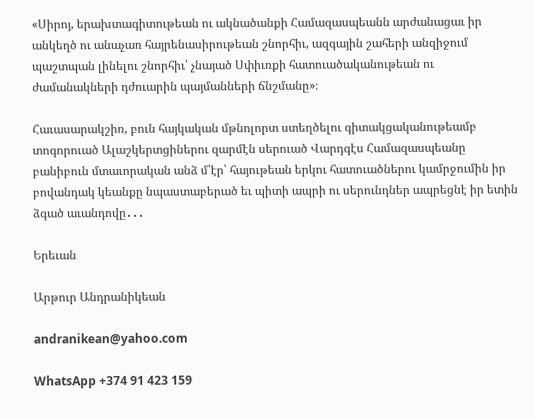«Սիրոյ, երախտագիտութեան ու ակնածանքի Համազասպեանն արժանացաւ իր անկեղծ ու անաչառ հայրենասիրութեան շնորհիւ, ազգային շահերի անզիջում պաշտպան լինելու շնորհիւ՝ չնայած Սփիւռքի հատուածականութեան ու ժամանակների դժուարին պայմանների ճնշմանը»։

Հաւասարակշիռ, բուն հայկական մթնոլորտ ստեղծելու գիտակցականութեամբ տոգորուած Ալաշկերտցիներու զարմէն սերուած Վարդգէս Համազասպեանը բանիբուն մտաւորական անձ մ՛էր՝ հայութեան երկու հատուածներու կամրջումին իր բովանդակ կեանքը նպաստաբերած եւ պիտի ապրի ու սերունդներ ապրեցնէ իր ետին ձգած աւանդովը․․․

Երեւան

Արթուր Անդրանիկեան

andranikean@yahoo.com

WhatsApp +374 91 423 159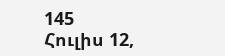145
Հուլիս 12,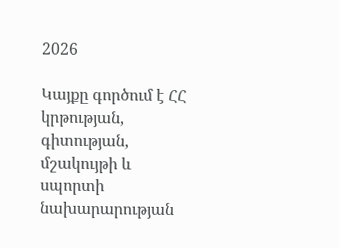2026

Կայքը գործում է ՀՀ կրթության, գիտության, մշակույթի և սպորտի նախարարության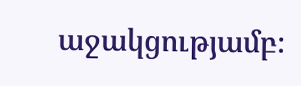աջակցությամբ։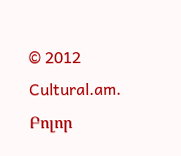© 2012 Cultural.am. Բոլոր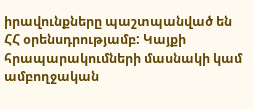իրավունքները պաշտպանված են ՀՀ օրենսդրությամբ: Կայքի հրապարակումների մասնակի կամ ամբողջական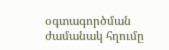օգտագործման ժամանակ հղումը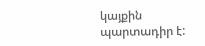կայքին պարտադիր է: